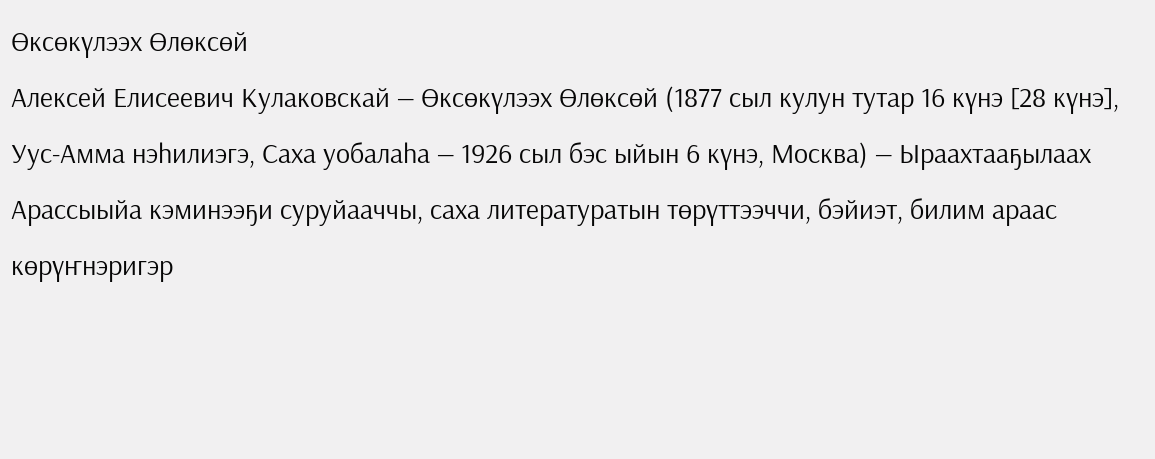Өксөкүлээх Өлөксөй
Алексей Елисеевич Кулаковскай — Өксөкүлээх Өлөксөй (1877 сыл кулун тутар 16 күнэ [28 күнэ], Уус-Амма нэһилиэгэ, Саха уобалаһа — 1926 сыл бэс ыйын 6 күнэ, Москва) — Ыраахтааҕылаах Арассыыйа кэминээҕи суруйааччы, саха литературатын төрүттээччи, бэйиэт, билим араас көрүҥнэригэр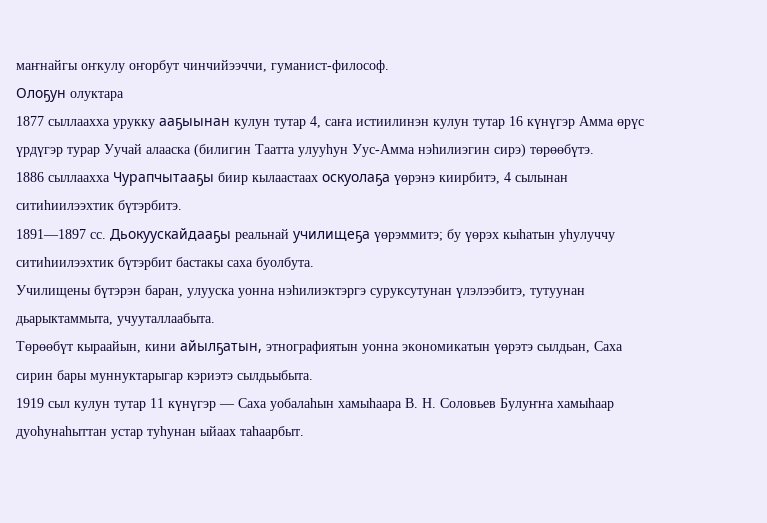маҥнайгы оҥкулу оҥорбут чинчийээччи, гуманист-философ.
Олоҕун олуктара
1877 сыллаахха урукку ааҕыынан кулун тутар 4, саҥа истиилинэн кулун тутар 16 күнүгэр Амма өрүс үрдүгэр турар Уучай алааска (билигин Таатта улууһун Уус-Амма нэһилиэгин сирэ) төрөөбүтэ.
1886 сыллаахха Чурапчытааҕы биир кылаастаах оскуолаҕа үөрэнэ киирбитэ, 4 сылынан ситиһиилээхтик бүтэрбитэ.
1891—1897 сс. Дьокуускайдааҕы реальнай училищеҕа үөрэммитэ; бу үөрэх кыһатын уһулуччу ситиһиилээхтик бүтэрбит бастакы саха буолбута.
Училищены бүтэрэн баран, улууска уонна нэһилиэктэргэ суруксутунан үлэлээбитэ, тутуунан дьарыктаммыта, учууталлаабыта.
Төрөөбүт кыраайын, кини айылҕатын, этнографиятын уонна экономикатын үөрэтэ сылдьан, Саха сирин бары муннуктарыгар кэриэтэ сылдьыбыта.
1919 сыл кулун тутар 11 күнүгэр — Саха уобалаһын хамыһаара В. Н. Соловьев Булуҥҥа хамыһаар дуоһунаһыттан устар туһунан ыйаах таһаарбыт.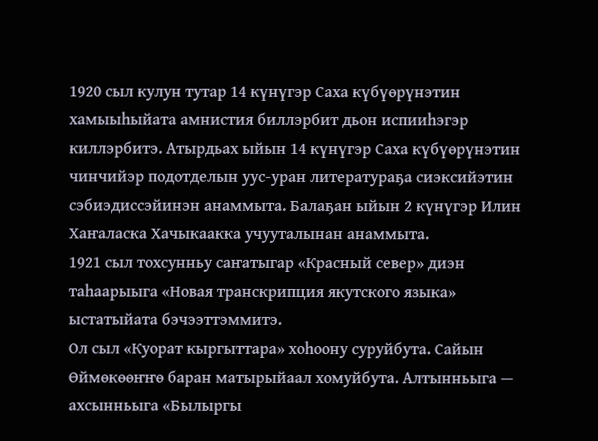1920 сыл кулун тутар 14 күнүгэр Саха күбүөрүнэтин хамыыһыйата амнистия биллэрбит дьон испииһэгэр киллэрбитэ. Атырдьах ыйын 14 күнүгэр Саха күбүөрүнэтин чинчийэр подотделын уус-уран литератураҕа сиэксийэтин сэбиэдиссэйинэн анаммыта. Балаҕан ыйын 2 күнүгэр Илин Хаҥаласка Хачыкаакка учууталынан анаммыта.
1921 сыл тохсунньу саҥатыгар «Красный север» диэн таһаарыыга «Новая транскрипция якутского языка» ыстатыйата бэчээттэммитэ.
Ол сыл «Куорат кыргыттара» хоһоону суруйбута. Сайын Өймөкөөҥҥө баран матырыйаал хомуйбута. Алтынньыга — ахсынньыга «Былыргы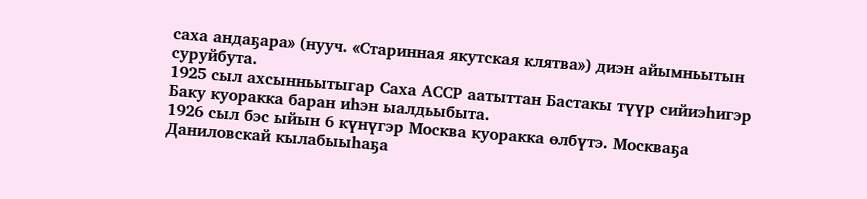саха андаҕара» (нууч. «Старинная якутская клятва») диэн айымньытын суруйбута.
1925 сыл ахсынньытыгар Саха АССР аатыттан Бастакы түүр сийиэһигэр Баку куоракка баран иһэн ыалдьыбыта.
1926 сыл бэс ыйын 6 күнүгэр Москва куоракка өлбүтэ. Москваҕа Даниловскай кылабыыһаҕа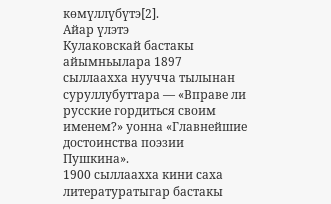көмүллүбүтэ[2].
Айар үлэтэ
Кулаковскай бастакы айымньылара 1897 сыллаахха нуучча тылынан суруллубуттара — «Вправе ли русские гордиться своим именем?» уонна «Главнейшие достоинства поэзии Пушкина».
1900 сыллаахха кини саха литературатыгар бастакы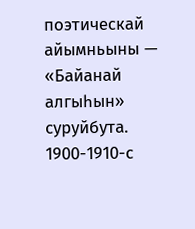поэтическай айымньыны — «Байанай алгыһын» суруйбута. 1900-1910-с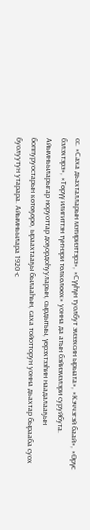сс. «Саха дьахталларын мэтириэттэрэ», «Сүүһүн туолбут эмээхсин ырыата», «Кэччэгэй баай», «Өрүс бэлэхтэрэ», «Төрүү илигиттэн түҥнэри төлкөлөөх» уонна да атын бэйиэмэлэри суруйбута.
Айымньыларыгар норуоттар доҕордоһууларын, сырдытыы, үөрэхтээһин наадалааҕын боппуруостарын көтөҕөрө, ыраахтааҕы былааһын, саха тойотторун уонна дьахтар бырааба суох буолуутун утарара. Айымньылара 1920-с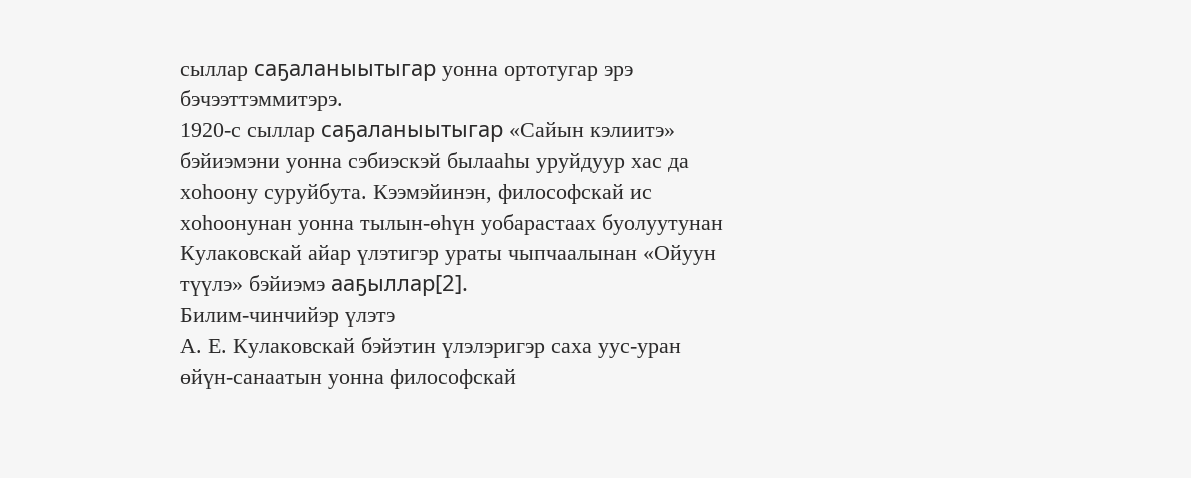сыллар саҕаланыытыгар уонна ортотугар эрэ бэчээттэммитэрэ.
1920-с сыллар саҕаланыытыгар «Сайын кэлиитэ» бэйиэмэни уонна сэбиэскэй былааһы уруйдуур хас да хоһоону суруйбута. Кээмэйинэн, философскай ис хоһоонунан уонна тылын-өһүн уобарастаах буолуутунан Кулаковскай айар үлэтигэр ураты чыпчаалынан «Ойуун түүлэ» бэйиэмэ ааҕыллар[2].
Билим-чинчийэр үлэтэ
А. Е. Кулаковскай бэйэтин үлэлэригэр саха уус-уран өйүн-санаатын уонна философскай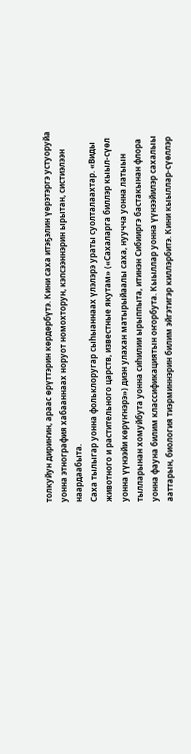толкуйун дириҥин, араас өрүттэрин көрдөрбүтэ. Кини саха итэҕэлин үөрэтэргэ устуоруйа уонна этнография хабааннаах норуот номохторун, кэпсээннэрин ырытан, систиэлээн наардаабыта.
Саха тылыгар уонна фольклоругар сыһыаннаах үлэлэрэ ураты суолталаахтар. «Виды животного и растительного царств, известные якутам» («Сахаларга биллэр кыыл-сүөл уонна үүнээйи көрүҥнэрэ») диэн улахан матырыйаалы саха, нуучча уонна латыын тылларынан хомуйбута уонна сиһилии ырыппыта, итинэн Сибииргэ бастакынан флора уонна фауна билим классификациятын оҥорбута. Кыыллар уонна үүнээйилэр сахалыы ааттарын, биология тиэрминнэрин билим эйгэтигэр киллэрбитэ. Кини кыыллар-сүөллэр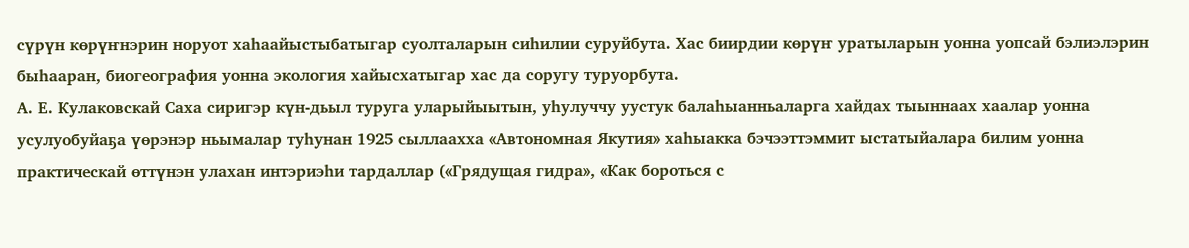сүрүн көрүҥнэрин норуот хаһаайыстыбатыгар суолталарын сиһилии суруйбута. Хас биирдии көрүҥ уратыларын уонна уопсай бэлиэлэрин быһааран, биогеография уонна экология хайысхатыгар хас да соругу туруорбута.
А. Е. Кулаковскай Саха сиригэр күн-дьыл туруга уларыйыытын, уһулуччу уустук балаһыанньаларга хайдах тыыннаах хаалар уонна усулуобуйаҕа үөрэнэр ньымалар туһунан 1925 сыллаахха «Автономная Якутия» хаһыакка бэчээттэммит ыстатыйалара билим уонна практическай өттүнэн улахан интэриэһи тардаллар («Грядущая гидра», «Как бороться с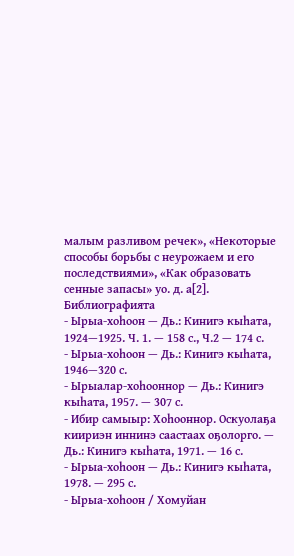малым разливом речек», «Некоторые способы борьбы с неурожаем и его последствиями», «Как образовать сенные запасы» уо. д. а[2].
Библиографията
- Ырыа-хоһоон — Дь.: Кинигэ кыһата, 1924—1925. Ч. 1. — 158 с., Ч.2 — 174 с.
- Ырыа-хоһоон — Дь.: Кинигэ кыһата, 1946—320 с.
- Ырыалар-хоһооннор — Дь.: Кинигэ кыһата, 1957. — 307 с.
- Ибир самыыр: Хоһооннор. Оскуолаҕа киириэн иннинэ саастаах оҕолорго. — Дь.: Кинигэ кыһата, 1971. — 16 с.
- Ырыа-хоһоон — Дь.: Кинигэ кыһата, 1978. — 295 с.
- Ырыа-хоһоон / Хомуйан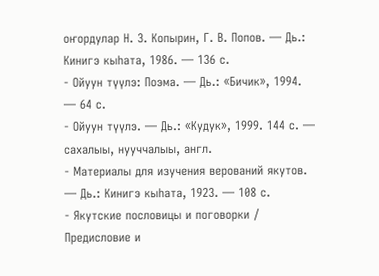оҥордулар Н. З. Копырин, Г. В. Попов. — Дь.: Кинигэ кыһата, 1986. — 136 с.
- Ойуун түүлэ: Поэма. — Дь.: «Бичик», 1994. — 64 с.
- Ойуун түүлэ. — Дь.: «Кудук», 1999. 144 с. — сахалыы, нууччалыы, англ.
- Материалы для изучения верований якутов. — Дь.: Кинигэ кыһата, 1923. — 108 с.
- Якутские пословицы и поговорки / Предисловие и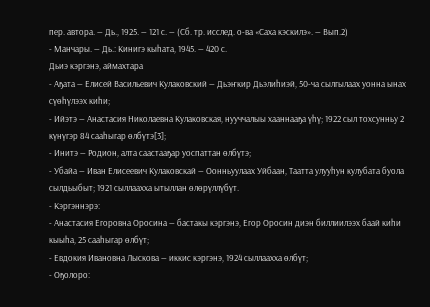пер. автора. — Дь., 1925. — 121 с. — (Сб. тр. исслед. о-ва «Саха кэскилэ». — Вып.2)
- Манчары. — Дь.: Кинигэ кыһата, 1945. — 420 с.
Дьиэ кэргэнэ, аймахтара
- Аҕата — Елисей Васильевич Кулаковский — Дьэҥкир Дьэлиһиэй, 50-ча сылгылаах уонна ынах сүөһүлээх киһи;
- Ийэтэ — Анастасия Николаевна Кулаковская, нууччалыы хааннааҕа үһү; 1922 сыл тохсунньу 2 күнүгэр 84 сааһыгар өлбүтэ[3];
- Инитэ — Родион, алта саастааҕар уоспаттан өлбүтэ;
- Убайа — Иван Елисеевич Кулаковскай — Оонньуулаах Уйбаан, Таатта улууһун кулубата буола сылдьыбыт; 1921 сыллаахха ытыллан өлөрүллүбүт.
- Кэргэннэрэ:
- Анастасия Егоровна Оросина — бастакы кэргэнэ, Егор Оросин диэн биллиилээх баай киһи кыыһа, 25 сааһыгар өлбүт;
- Евдокия Ивановна Лыскова — иккис кэргэнэ, 1924 сыллаахха өлбүт;
- Оҕолоро: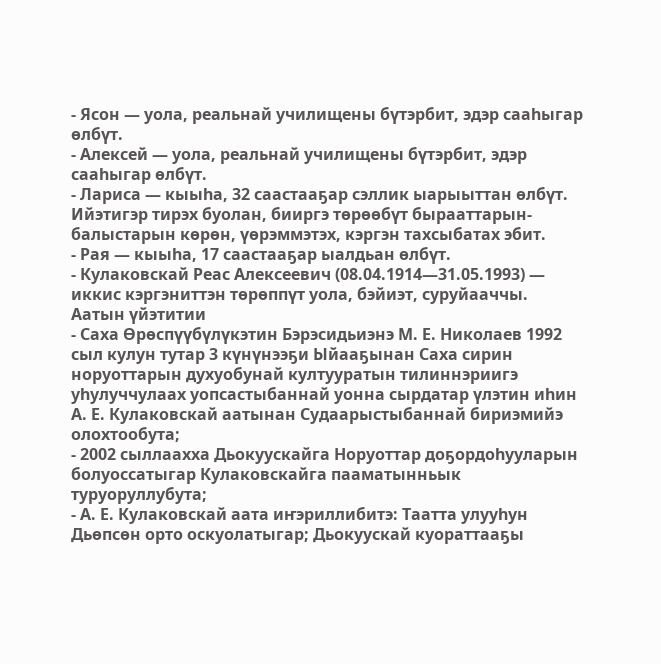- Ясон — уола, реальнай училищены бүтэрбит, эдэр сааһыгар өлбүт.
- Алексей — уола, реальнай училищены бүтэрбит, эдэр сааһыгар өлбүт.
- Лариса — кыыһа, 32 саастааҕар сэллик ыарыыттан өлбүт. Ийэтигэр тирэх буолан, бииргэ төрөөбүт бырааттарын-балыстарын көрөн, үөрэммэтэх, кэргэн тахсыбатах эбит.
- Рая — кыыһа, 17 саастааҕар ыалдьан өлбүт.
- Кулаковскай Реас Алексеевич (08.04.1914—31.05.1993) — иккис кэргэниттэн төрөппүт уола, бэйиэт, суруйааччы.
Аатын үйэтитии
- Саха Өрөспүүбүлүкэтин Бэрэсидьиэнэ М. Е. Николаев 1992 сыл кулун тутар 3 күнүнээҕи Ыйааҕынан Саха сирин норуоттарын духуобунай култууратын тилиннэриигэ уһулуччулаах уопсастыбаннай уонна сырдатар үлэтин иһин А. Е. Кулаковскай аатынан Судаарыстыбаннай бириэмийэ олохтообута;
- 2002 сыллаахха Дьокуускайга Норуоттар доҕордоһууларын болуоссатыгар Кулаковскайга пааматынньык туруоруллубута;
- А. Е. Кулаковскай аата иҥэриллибитэ: Таатта улууһун Дьөпсөн орто оскуолатыгар; Дьокуускай куораттааҕы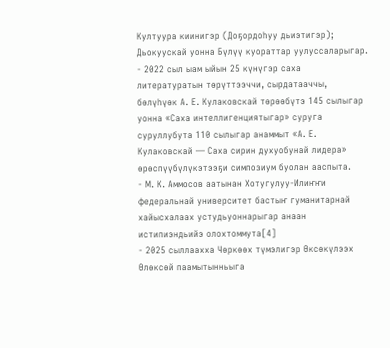Култуура киинигэр (Доҕордоһуу дьиэтигэр); Дьокуускай уонна Бүлүү куораттар уулуссаларыгар.
- 2022 сыл ыам ыйын 25 күнүгэр саха литературатын төрүттээччи, сырдатааччы, бөлүһүөк А. Е. Кулаковскай төрөөбүтэ 145 сылыгар уонна «Саха интеллигенциятыгар» суруга суруллубута 110 сылыгар анаммыт «А. Е. Кулаковскай — Саха сирин духуобунай лидера» өрөспүүбүлүкэтээҕи симпозиум буолан ааспыта.
- М. К. Аммосов аатынан Хотугулуу-Илиҥҥи федеральнай университет бастыҥ гуманитарнай хайысхалаах устудьуоннарыгар анаан истипиэндьийэ олохтоммута[4]
- 2025 сыллаахха Чөркөөх түмэлигэр Өксөкүлээх Өлөксөй паамытынньыга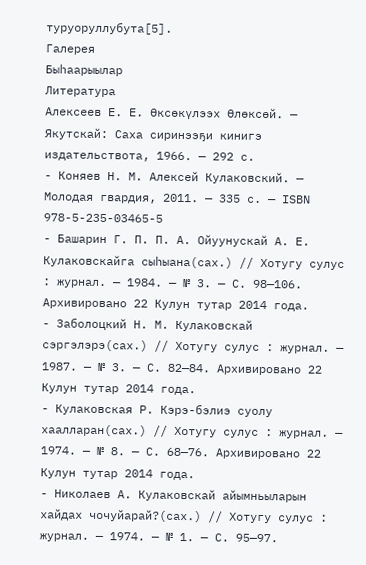туруоруллубута[5].
Галерея
Быһаарыылар
Литература
Алексеев Е. Е. Өксөкүлээх Өлөксөй. — Якутскай: Саха сиринээҕи кинигэ издательствота, 1966. — 292 с.
- Коняев Н. М. Алексей Кулаковский. — Молодая гвардия, 2011. — 335 с. — ISBN 978-5-235-03465-5
- Башарин Г. П. П. А. Ойуунускай А. Е. Кулаковскайга сыhыана(сах.) // Хотугу сулус : журнал. — 1984. — № 3. — С. 98—106. Архивировано 22 Кулун тутар 2014 года.
- Заболоцкий Н. М. Кулаковскай сэргэлэрэ(сах.) // Хотугу сулус : журнал. — 1987. — № 3. — С. 82—84. Архивировано 22 Кулун тутар 2014 года.
- Кулаковская Р. Кэрэ-бэлиэ суолу хаалларан(сах.) // Хотугу сулус : журнал. — 1974. — № 8. — С. 68—76. Архивировано 22 Кулун тутар 2014 года.
- Николаев А. Кулаковскай айымньыларын хайдах чочуйарай?(сах.) // Хотугу сулус : журнал. — 1974. — № 1. — С. 95—97.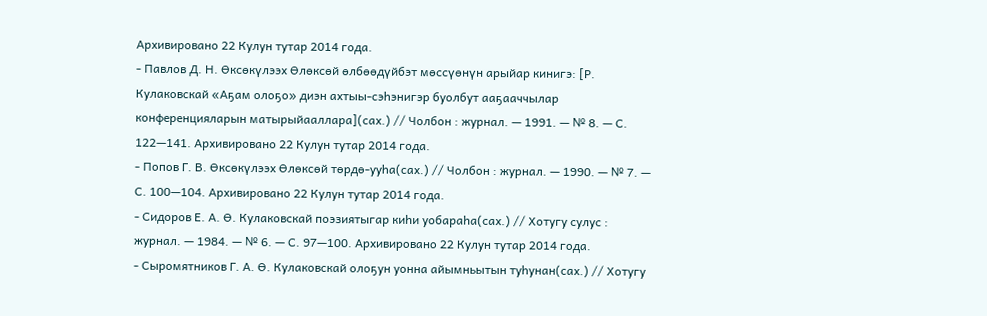Архивировано 22 Кулун тутар 2014 года.
- Павлов Д. Н. Өксөкүлээх Өлөксөй өлбөөдүйбэт мөссүөнүн арыйар кинигэ: [Р. Кулаковскай «Аҕам олоҕо» диэн ахтыы-сэhэнигэр буолбут ааҕааччылар конференцияларын матырыйааллара](сах.) // Чолбон : журнал. — 1991. — № 8. — С. 122—141. Архивировано 22 Кулун тутар 2014 года.
- Попов Г. В. Өксөкүлээх Өлөксөй төрдө-ууhа(сах.) // Чолбон : журнал. — 1990. — № 7. — С. 100—104. Архивировано 22 Кулун тутар 2014 года.
- Сидоров Е. А. Ө. Кулаковскай поэзиятыгар киhи уобараhа(сах.) // Хотугу сулус : журнал. — 1984. — № 6. — С. 97—100. Архивировано 22 Кулун тутар 2014 года.
- Сыромятников Г. А. Ө. Кулаковскай олоҕун уонна айымньытын туһунан(сах.) // Хотугу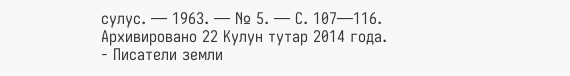сулус. — 1963. — № 5. — С. 107—116. Архивировано 22 Кулун тутар 2014 года.
- Писатели земли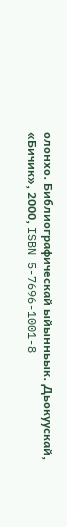олонхо. Библиографическай ыйынньык. Дьокуускай, «Бичик», 2000, ISBN 5-7696-1001-8